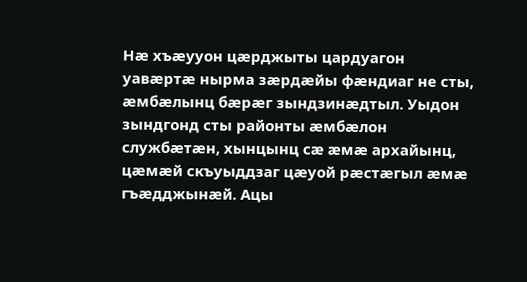Нæ хъæууон цæрджыты цардуагон уавæртæ нырма зæрдæйы фæндиаг не сты, æмбæлынц бæрæг зындзинæдтыл. Уыдон зындгонд сты районты æмбæлон службæтæн, хынцынц сæ æмæ архайынц, цæмæй скъуыддзаг цæуой рæстæгыл æмæ гъæдджынæй. Ацы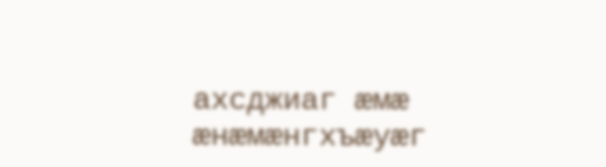ахсджиаг æмæ æнæмæнгхъæуæг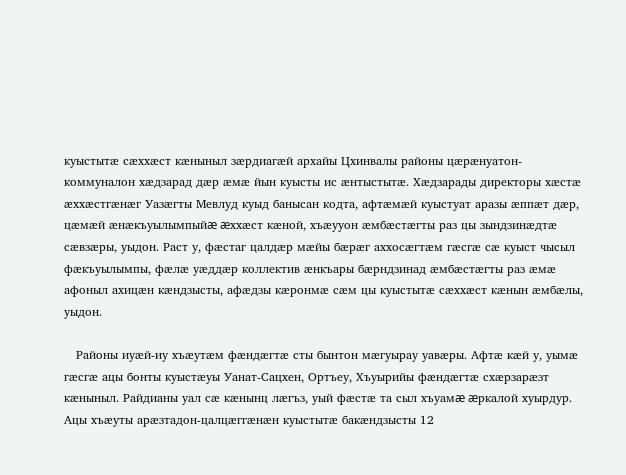куыстытæ сæххæст кæныныл зæрдиагæй архайы Цхинвалы районы цæрæнуатон-коммуналон хæдзарад дæр æмæ йын куысты ис æнтыстытæ. Хæдзарады директоры хæстæ æххæстгæнæг Уазæгты Мевлуд куыд банысан кодта, афтæмæй куыстуат аразы æппæт дæр, цæмæй æнæкъуылымпыйæ æххæст кæной, хъæууон æмбæстæгты раз цы зындзинæдтæ сæвзæры, уыдон. Раст у, фæстаг цалдæр мæйы бæрæг аххосæгтæм гæсгæ сæ куыст чысыл фæкъуылымпы, фæлæ уæддæр коллектив æнкъары бæрндзинад æмбæстæгты раз æмæ афоныл ахицæн кæндзысты, афæдзы кæронмæ сæм цы куыстытæ сæххæст кæнын æмбæлы, уыдон.

   Районы иуæй-иу хъæутæм фæндæгтæ сты бынтон мæгуырау уавæры. Афтæ кæй у, уымæ гæсгæ ацы бонты куыстæуы Уанат-Сацхен, Ортъеу, Хъуырийы фæндæгтæ схæрзарæзт кæныныл. Райдианы уал сæ кæнынц лæгъз, уый фæстæ та сыл хъуамæ æркалой хуырдур. Ацы хъæуты арæзтадон-цалцæггæнæн куыстытæ бакæндзысты 12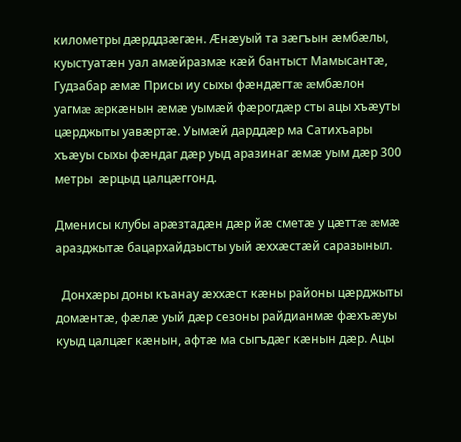километры дæрддзæгæн. Æнæуый та зæгъын æмбæлы, куыстуатæн уал амæйразмæ кæй бантыст Мамысантæ, Гудзабар æмæ Присы иу сыхы фæндæгтæ æмбæлон уагмæ æркæнын æмæ уымæй фæрогдæр сты ацы хъæуты цæрджыты уавæртæ. Уымæй дарддæр ма Сатихъары хъæуы сыхы фæндаг дæр уыд аразинаг æмæ уым дæр 300 метры  æрцыд цалцæггонд.

Дменисы клубы арæзтадæн дæр йæ сметæ у цæттæ æмæ аразджытæ бацархайдзысты уый æххæстæй саразыныл.

  Донхæры доны къанау æххæст кæны районы цæрджыты домæнтæ, фæлæ уый дæр сезоны райдианмæ фæхъæуы куыд цалцæг кæнын, афтæ ма сыгъдæг кæнын дæр. Ацы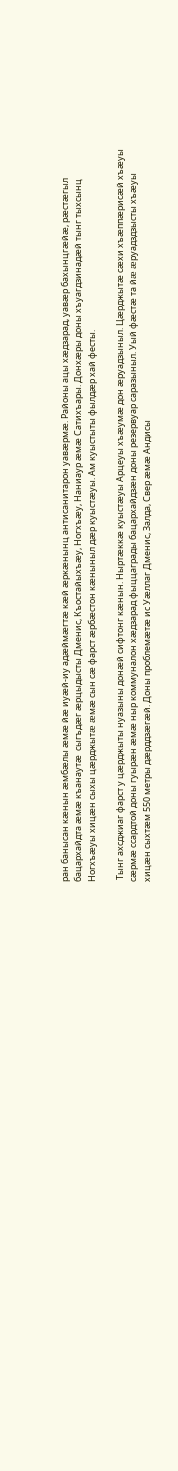ран банысан кæнын æмбæлы æмæ йæ иуæй-иу адæймæгтæ кæй æркæнынц антисанитарон уавæрмæ. Районы ацы хæдзарад, уавæр бахынцгæйæ, рæстæгыл бацархайдта æмæ къанаутæ  сыгъдæг æрцыдысты Дменис, Къостайыхъæу, Ногхъæу, Наниаур æмæ Сатихъары. Донхæры доны хъуагдзинадæй тынг тыхсынц Ногхъæуы хицæн сыхы цæрджытæ æмæ сын сæ фарст æрбæстон кæныныл дæр куыстæуы. Ам куыстыты фылдæр хай фесты.

 Тынг ахсджиаг фарст у цæрджыты нуазыны донæй сифтонг кæнын. Ныртæккæ куыстæуы Арцеуы хъæумæ дон æруадзыныл. Цæрджытæ сæхи хъæппæрисæй хъæуы сæрмæ ссардтой доны гуырæн æмæ ныр коммуналон хæдзарад фыццаграды бацархайдзæн доны резервуар саразыныл. Уый фæстæ та йæ æруадздзысты хъæуы хицæн сыхтæм 550 метры дæрддзæгæй. Доны проблемæтæ ис Уæллаг Дменис, Залда, Свер æмæ Андисы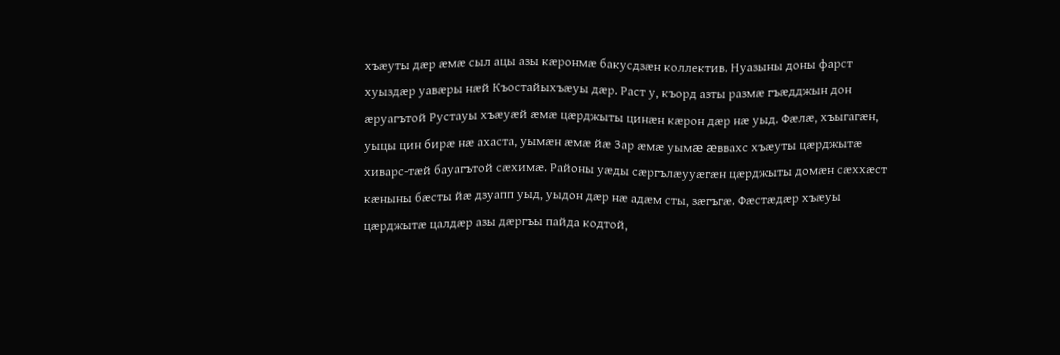хъæуты дæр æмæ сыл ацы азы кæронмæ бакусдзæн коллектив. Нуазыны доны фарст хуыздæр уавæры нæй Къостайыхъæуы дæр. Раст у, къорд азты размæ гъæдджын дон æруагътой Рустауы хъæуæй æмæ цæрджыты цинæн кæрон дæр нæ уыд. Фæлæ, хъыгагæн, уыцы цин бирæ нæ ахаста, уымæн æмæ йæ Зар æмæ уымæ æввахс хъæуты цæрджытæ хиварс-тæй бауагътой сæхимæ. Районы уæды сæргълæууæгæн цæрджыты домæн сæххæст кæныны бæсты йæ дзуапп уыд, уыдон дæр нæ адæм сты, зæгъгæ. Фæстæдæр хъæуы цæрджытæ цалдæр азы дæргъы пайда кодтой,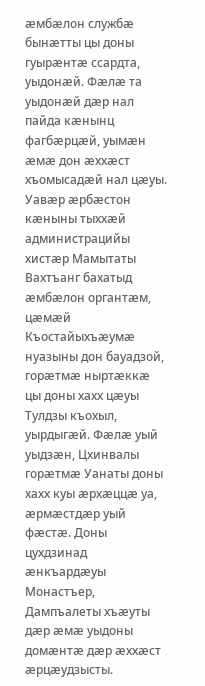æмбæлон службæ бынæтты цы доны гуырæнтæ ссардта, уыдонæй. Фæлæ та уыдонæй дæр нал пайда кæнынц фагбæрцæй, уымæн æмæ дон æххæст хъомысадæй нал цæуы. Уавæр æрбæстон кæныны тыххæй администрацийы хистæр Мамытаты Вахтъанг бахатыд æмбæлон органтæм, цæмæй Къостайыхъæумæ нуазыны дон бауадзой, горæтмæ ныртæккæ цы доны хахх цæуы Тулдзы къохыл, уырдыгæй. Фæлæ уый уыдзæн, Цхинвалы горæтмæ Уанаты доны хахх куы æрхæццæ уа, æрмæстдæр уый фæстæ. Доны цухдзинад æнкъардæуы Монастъер, Дампъалеты хъæуты дæр æмæ уыдоны домæнтæ дæр æххæст æрцæудзысты.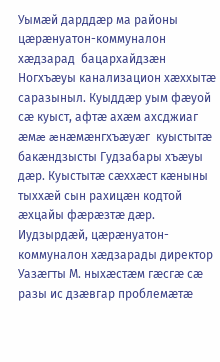Уымæй дарддæр ма районы цæрæнуатон-коммуналон хæдзарад  бацархайдзæн Ногхъæуы канализацион хæххытæ саразыныл. Куыддæр уым фæуой сæ куыст, афтæ ахæм ахсджиаг æмæ æнæмæнгхъæуæг  куыстытæ бакæндзысты Гудзабары хъæуы дæр. Куыстытæ сæххæст кæныны тыххæй сын рахицæн кодтой æхцайы фæрæзтæ дæр. Иудзырдæй, цæрæнуатон-коммуналон хæдзарады директор Уазæгты М. ныхæстæм гæсгæ сæ разы ис дзæвгар проблемæтæ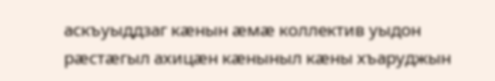аскъуыддзаг кæнын æмæ коллектив уыдон рæстæгыл ахицæн кæныныл кæны хъаруджын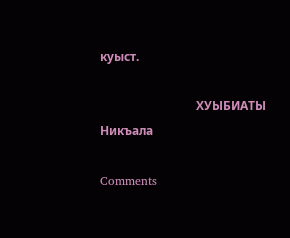куыст.

                                ХУЫБИАТЫ Никъала

Comments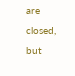are closed, but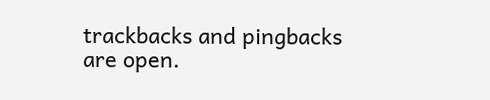trackbacks and pingbacks are open.